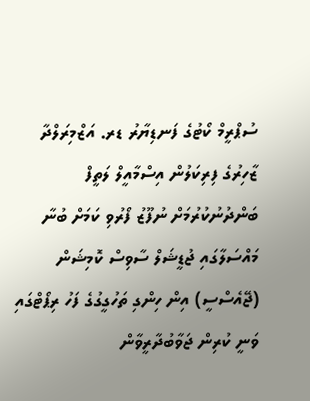ސުޕްރީމް ކޯޓުގެ ފަނޑިޔާރު ޑރ. އަޒްމިރަލްދާ ޒާހިރުގެ ފިރިކަލުން އިސްމާއީލް ލަތީފް ބަންދުނުކުރުމަށް ނުފޫޒު ފޯރުވި ކަމަށް ބުނާ މައްސަލާގައި ޖުޑީޝަލް ސާވިސް ކޮމިޝަން (ޖޭއެސްސީ) އިން ހިންގި ތަހުގީގުގެ ފަހު ރިޕޯޓްގައި ވަނީ ކުރިން ޖަވާބުދާރީވާން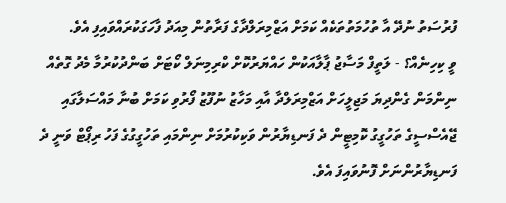ފުރުސަތު ނުދޭ އާ ތުހުމަތުތަކެއް ކަމަށް އަޒްމިރަލްދާގެ ފަރާތުން މިއަދު ފާހަގަކުރައްވައިފި އެވެ.
ވީ ކިހިނެއް؟ - ލަތީފް މަސާޖު ޕާލާއަކުން ހައްޔަރުކޮށް ކްރިމިނަލް ކޯޓަށް ބަންދުކުރުމާ މެދު ގޮތެއް ނިންމަން ގެންދިޔަ މަޖިލީހަށް އަޒްމިރަލްދާ އާއި މަހާޒު ނުފޫޒު ފޯރުވި ކަމަށް ބުނާ މައްސަލާގައި ޖޭއެސްސީގެ ތަހުގީގު ކޮމިޓީން ދެ ފަނޑިޔާރުން ވަކިކުރުމަށް ނިންމައި ތަހުގީގުގެ ފަހު ރިޕޯޓް ވަނީ ދެ ފަނޑިޔާރުންނަށް ފޮނުވައިފަ އެވެ.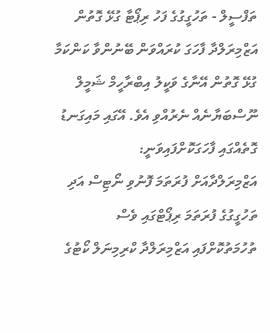ތަފްސީލް - ތަހުގީގުގެ ފަހު ރިޕޯޓާ ގުޅޭ ގޮތުން އަޒްމިރަލްދާ ފާހަގަ ކުރައްވަން ބޭނުންވާ ކަންކަމާ ގުޅޭ ގޮތުން އޭނާގެ ވަކީލު އިބްރާހީމް ޝަމީލް ނޫސްބަޔާނެއް ނެރުއްވި އެވެ. އޭގައި މައިގަނޑު ގޮތެއްގައި ފާހަގަކޮށްފައިވަނީ:
އަޒްމިރަލްދާއަށް ފުރަތަމަ ފޮނުވި ނޯޓިސް އަދި ތަހުގީގުގެ ފުރަތަމަ ރިޕޯޓްގައި ވެސް ތުހުމަތުކޮށްފައި އަޒްމިރަލްދާ ކްރިމިނަލް ކޯޓުގެ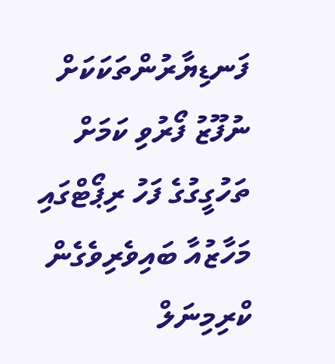ފަނޑިޔާރުންތަކަކަށް ނުފޫޒު ފޯރުވި ކަމަށް
ތަހުގީގުގެ ފަހު ރިޕޯޓްގައި މަހާޒުއާ ބައިވެރިވެގެން ކްރިމިނަލް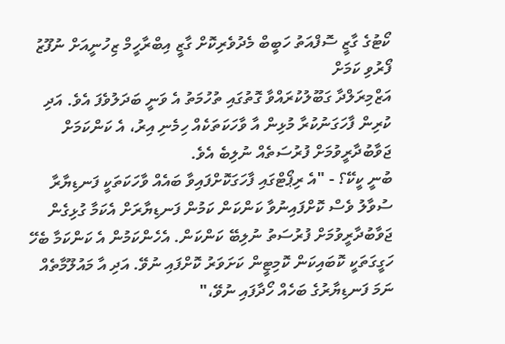ކޯޓުގެ ގާޒީ ސޮފްއަތު ހަބީބް މެދުވެރިކޮށް ގާޒީ އިބްރާހީމް ޒިހުނީއަށް ނުފޫޒު ފޯރުވި ކަމަށް
އަޒްމިރަލްދާ ގަބޫލުކުރައްވާ ގޮތުގައި ތުހުމަތު އެ ވަނީ ބަދަލުވެފަ އެވެ. އަދި ކުރިން ފާހަގަނުކުރާ މުޅިން އާ ވާހަކަތަކެއް ހިމެނި އިރު، އެ ކަންކަމަށް ޖަވާބުދާރީވުމަށް ފުރުސަތެއް ނުލިބެ އެވެ.
ބުނީ ކީކޭ؟ - "އެ ރިޕޯޓްގައި ފާހަގަކޮށްފައިވާ ބައެއް ވާހަކަތަކީ ފަނޑިޔާރާ ސުވާލު ވެސް ކޮށްފައިނުވާ ކަންކަން ކަމުން ފަނޑިޔާރަށް އެކަމާ ގުޅިގެން ޖަވާބުދާރީވުމަށް ފުރުސަތު ނުލިބޭ ކަންކަން. އެހެންކަމުން އެ ކަންކަމާ ބެހޭ ހަގީގަތަކީ ކޮބައިކަން ކޮމިޓީން ކަށަވަރު ކޮށްފައި ނުވޭ. އަދި އާ މައުލޫމާތެއް ނަމަ ފަނޑިޔާރުގެ ބަހެއް ހޯދާފައި ނުވޭ،"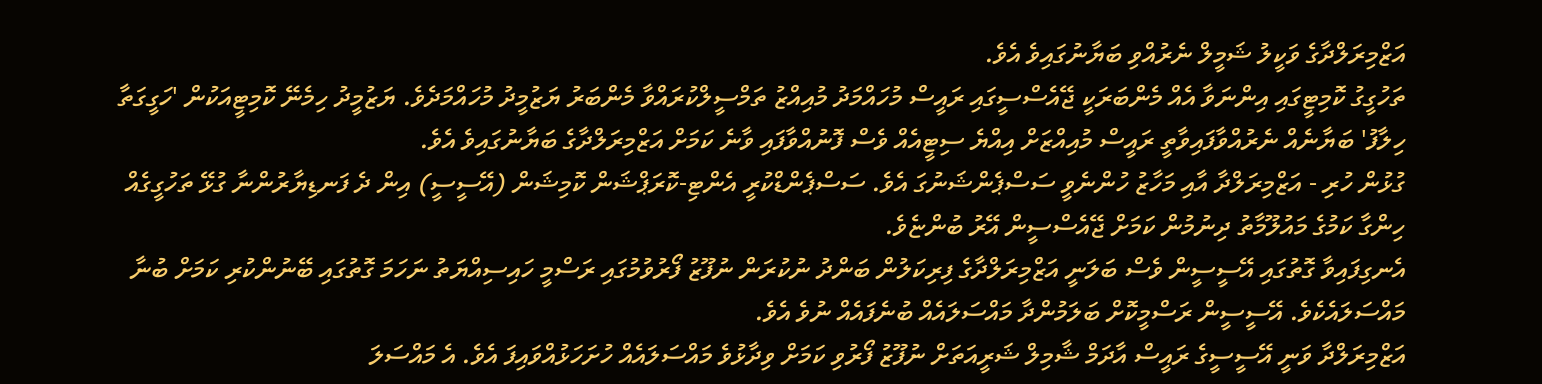އަޒްމިރަލްދާގެ ވަކީލު ޝަމީލް ނެރުއްވި ބަޔާނުގައިވެ އެވެ.
ތަހުގީގު ކޮމިޓީގައި އިންނަވާ އެއް މެންބަރަކީ ޖޭއެސްސީގައި ރައީސް މުހައްމަދު މުއިއްޒު ތަމްސީލްކުރައްވާ މެންބަރު ޔަޒުމީދު މުހައްމަދެވެ. ޔަޒުމީދު ހިމެނޭ ކޮމިޓީއަކުން 'ހަގީގަތާ ހިލާފު' ބަޔާނެއް ނެރުއްވާފައިވާތީ ރައީސް މުއިއްޒަށް އިއްޔެ ސިޓީއެއް ވެސް ފޮނުއްވާފައި ވާނެ ކަމަށް އަޒްމިރަލްދާގެ ބަޔާނުގައިވެ އެވެ.
ގުޅުން ހުރި - އަޒްމިރަލްދާ އާއި މަހާޒު ހުންނެވީ ސަސްޕެންޝަނުގަ އެވެ. ސަސްޕެންޑްކުރީ އެންޓި-ކޮރަޕްޝަން ކޮމިޝަން (އޭސީސީ) އިން ދެ ފަނޑިޔާރުންނާ ގުޅޭ ތަހުގީގެއް ހިންގާ ކަމުގެ މައުލޫމާތު ދިނުމުން ކަމަށް ޖޭއެސްސީން އޭރު ބުންޏެވެ.
އެނގިފައިވާ ގޮތުގައި އޭސީސީން ވެސް ބަލަނީ އަޒްމިރަލްދާގެ ފިރިކަލުން ބަންދު ނުކުރަން ނުފޫޒު ފޯރުވުމުގައި ރަސްމީ ހައިސިއްޔަތު ނަހަމަ ގޮތުގައި ބޭނުންކުރި ކަމަށް ބުނާ މައްސަލައެކެވެ. އޭސީސީން ރަސްމީކޮށް ބަލަމުންދާ މައްސަލައެއް ބުނެފައެއް ނުވެ އެވެ.
އަޒްމިރަލްދާ ވަނީ އޭސީސީގެ ރައީސް އާދަމް ޝާމިލް ޝަރީއަތަށް ނުފޫޒު ފޯރުވި ކަމަށް ވިދާޅުވެ މައްސަލައެއް ހުށަހަޅުއްވައިފަ އެވެ. އެ މައްސަލަ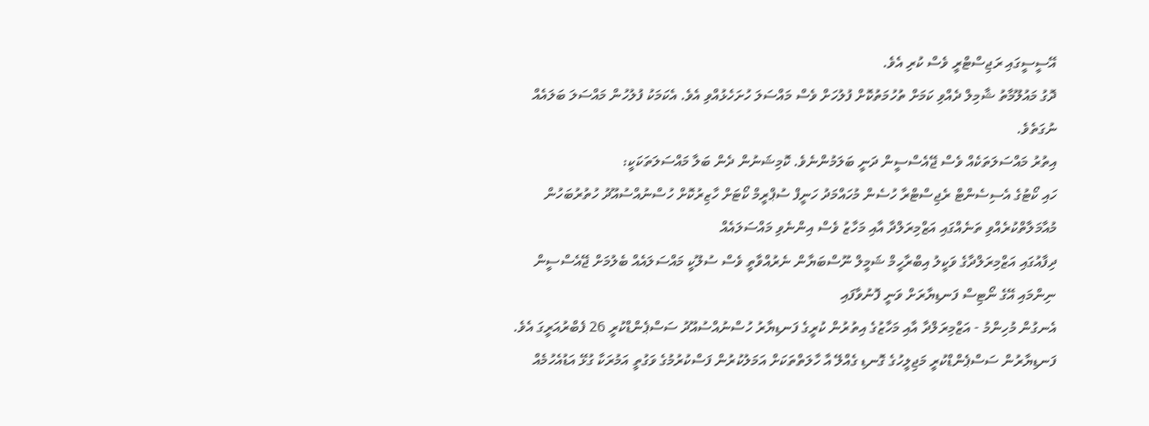އޭސީސީގައި ރަޖިސްޓްރީ ވެސް ކުރި އެވެ.
ދޮގު މައުލޫމާތު ޝާމިލް ދެއްވި ކަމަށް ތުހުމަތުކޮށް ފުލުހަށް ވެސް މައްސަލަ ހުށަހެޅުއްވި އެވެ. އެކަމަކު ފުލުހުން މައްސަލަ ބަލައެއް ނުގަތެވެ.
އިތުރު މައްސަލަތަކެއް ވެސް ޖޭއެސްސީން ދަނީ ބަލަމުންނެވެ. ކޮމިޝަނުން ދެން ބަލާ މައްސަލަތަކަކީ:
ހައި ކޯޓުގެ އެސިސެންޓް ރެޖިސްޓްރާ ހުސެން މުހައްމަދު ހަނީފް ސުޕްރީމް ކޯޓަށް ހާޒިރުކޮށް ހުސްނުއްސުއޫދު ހުތުރުބަހުން މުއާމަލާތްކުރެއްވި ތަނެއްގައި އަޒްމިރަލްދާ އާއި މަހާޒު ވެސް އިންނެވި މައްސަލައެއް
ދިފާއުގައި އަޒްމިރަލްދާގެ ވަކީލު އިބްރާހީމް ޝަމީލް ނޫސްބަޔާން ނެރުއްވާތީ ވެސް ސުލޫކީ މައްސަލައެއް ބެލުމަށް ޖޭއެސްސީން ނިންމައި އޭގެ ނޯޓިސް ފަނޑިޔާރަށް ވަނީ ފޮނުވާފައި
އެނގުން މުހިންމު - އަޒްމިރަލްދާ އާއި މަހާޒުގެ އިތުރުން ކުރީގެ ފަނޑިޔާރު ހުސްނުއްސުއޫދު ސަސްޕެންޑްކުރީ 26 ފެބްރުއަރީގަ އެވެ. ފަނޑިޔާރުން ސަސްޕެންޑްކުރީ މަޖިލީހުގެ ގޮނޑި ގެއްލޭ އާ ހާލަތްތަކަށް އަމަލުކުރުން ފަސްކުރުމުގެ ވަގުތީ އަމުރަކާ ގުޅޭ އަޑުއެހުމެއް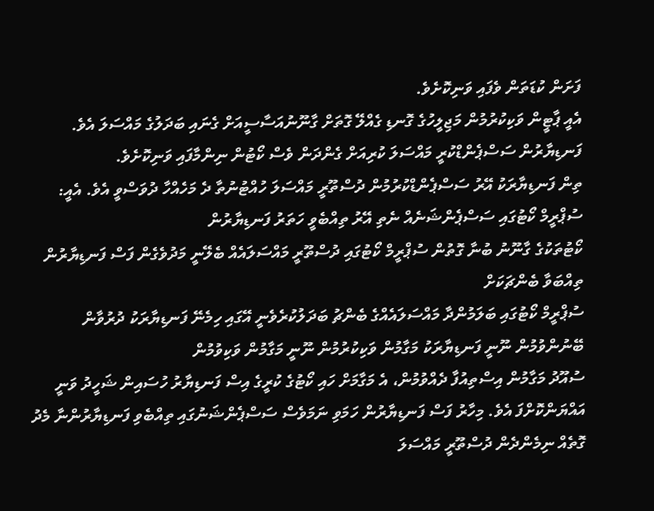ފަށަން ކުޑަތަން ވެފައި ވަނިކޮށެވެ.
އެއީ ޕާޓީން ވަކިކުރުމުން މަޖިލީހުގެ ގޮނޑި ގެއްލޭ ގޮތަށް ގާނޫނުއަސާސީއަށް ގެނައި ބަދަލުގެ މައްސަލަ އެވެ. ފަނޑިޔާރުން ސަސްޕެންޑްކުރީ މައްސަލަ ކުރިއަށް ގެންދަން ވެސް ކޯޓުން ނިންމާފައި ވަނިކޮށެވެ.
ތިން ފަނޑިޔާރަކު އޭރު ސަސްޕެންޑްކުރުމުން ދުސްތޫރީ މައްސަލަ ހުއްޓުނުތާ ދެ މަހެއްހާ ދުވަސްވީ އެވެ. އެއީ:
ސުޕްރީމް ކޯޓުގައި ސަސްޕެންޝަނެއް ނެތި އޭރު ތިއްބެވީ ހަތަރު ފަނޑިޔާރުން
ކޯޓުތަކުގެ ގާނޫނު ބުނާ ގޮތުން ސުޕްރީމް ކޯޓުގައި ދުސްތޫރީ މައްސަލައެއް ބެލޭނީ މަދުވެގެން ފަސް ފަނޑިޔާރުން ތިއްބަވާ ބެންޗަކަށް
ސުޕްރީމް ކޯޓުގައި ބަލަމުންދާ މައްސަލައެއްގެ ބެންޗު ބަދަލުކުރެވެނީ އޭގައި ހިމެނޭ ފަނޑިޔާރަކު ދުރުވާން ބޭނުންވުމުން ނޫނީ ފަނޑިޔާރަކު މަގާމުން ވަކިކުރުމުން ނޫނީ މަގާމުން ވަކިވުމުން
ސުއޫދު މަގާމުން އިސްތިއުފާ ދެއްވުމުން، އެ މަގާމަށް ހައި ކޯޓުގެ ކުރީގެ އިސް ފަނޑިޔާރު ހުސައިން ޝަހީދު ވަނީ އައްޔަންކޮށްފަ އެވެ. މިހާރު ފަސް ފަނޑިޔާރުން ހަމަވި ނަމަވެސް ސަސްޕެންޝަނުގައި ތިއްބެވި ފަނޑިޔާރުންނާ މެދު ގޮތެއް ނިމެންދެން ދުސްތޫރީ މައްސަލަ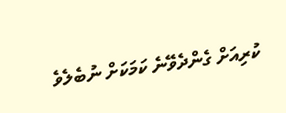ކުރިއަށް ގެންދެވޭނެ ކަމަކަށް ނުބެލެވެ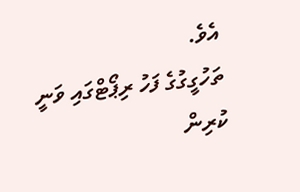އެވެ.
ތަހުގީގުގެ ފަހު ރިޕޯޓްގައި ވަނީ ކުރިން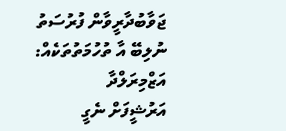ޖަވާބުދާރީވާން ފުރުސަތު ނުލިބޭ އާ ތުހުމަތުތަކެއް: އަޒްމިރަލްދާ
އަރުޝީފަށް ނެގީ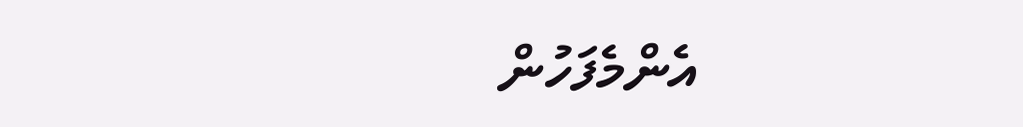އެންމެފަހުން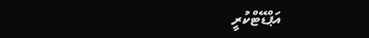އަޕްޑޭޓްކުރީ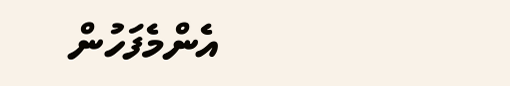އެންމެފަހުން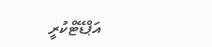އަޕްޑޭޓްކުރީ